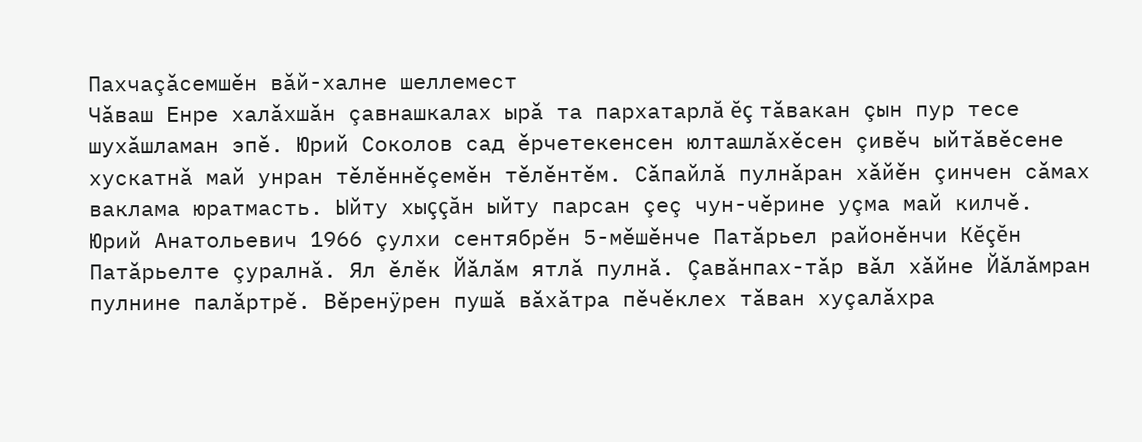Пахчаçăсемшĕн вăй-халне шеллемест
Чăваш Енре халăхшăн çавнашкалах ырă та пархатарлă ĕç тăвакан çын пур тесе шухăшламан эпĕ. Юрий Соколов сад ĕрчетекенсен юлташлăхĕсен çивĕч ыйтăвĕсене хускатнă май унран тĕлĕннĕçемĕн тĕлĕнтĕм. Сăпайлă пулнăран хăйĕн çинчен сăмах ваклама юратмасть. Ыйту хыççăн ыйту парсан çеç чун-чĕрине уçма май килчĕ.
Юрий Анатольевич 1966 çулхи сентябрĕн 5-мĕшĕнче Патăрьел районĕнчи Кĕçĕн Патăрьелте çуралнă. Ял ĕлĕк Йăлăм ятлă пулнă. Çавăнпах-тăр вăл хăйне Йăлăмран пулнине палăртрĕ. Вĕренÿрен пушă вăхăтра пĕчĕклех тăван хуçалăхра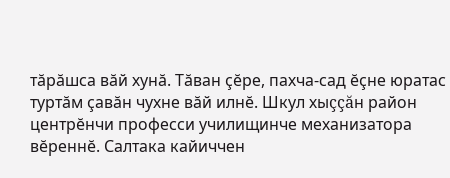тăрăшса вăй хунă. Тăван çĕре, пахча-сад ĕçне юратас туртăм çавăн чухне вăй илнĕ. Шкул хыççăн район центрĕнчи професси училищинче механизатора вĕреннĕ. Салтака кайиччен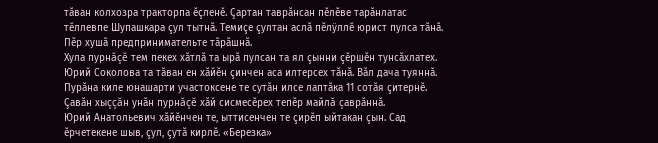тăван колхозра тракторпа ĕçленĕ. Çартан таврăнсан пĕлĕве тарăнлатас тĕллевпе Шупашкара çул тытнă. Темиçе çултан аслă пĕлÿллĕ юрист пулса тăнă. Пĕр хушă предпринимательте тăрăшнă.
Хула пурнăçĕ тем пекех хăтлă та ырă пулсан та ял çынни çĕршĕн тунсăхлатех. Юрий Соколова та тăван ен хăйĕн çинчен аса илтерсех тăнă. Вăл дача туяннă. Пурăна киле юнашарти участоксене те сутăн илсе лаптăка 11 сотăя çитернĕ. Çавăн хыççăн унăн пурнăçĕ хăй сисмесĕрех тепĕр майлă çаврăннă.
Юрий Анатольевич хăйĕнчен те, ыттисенчен те çирĕп ыйтакан çын. Сад ĕрчетекене шыв, çул, çутă кирлĕ. «Березка»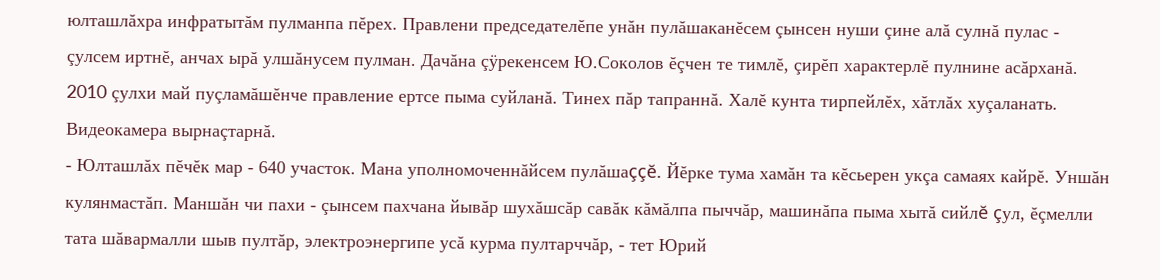юлташлăхра инфратытăм пулманпа пĕрех. Правлени председателĕпе унăн пулăшаканĕсем çынсен нуши çине алă сулнă пулас - çулсем иртнĕ, анчах ырă улшăнусем пулман. Дачăна çÿрекенсем Ю.Соколов ĕçчен те тимлĕ, çирĕп характерлĕ пулнине асăрханă. 2010 çулхи май пуçламăшĕнче правление ертсе пыма суйланă. Тинех пăр тапраннă. Халĕ кунта тирпейлĕх, хăтлăх хуçаланать. Видеокамера вырнаçтарнă.
- Юлташлăх пĕчĕк мар - 640 участок. Мана уполномоченнăйсем пулăшаççĕ. Йĕрке тума хамăн та кĕсьерен укçа самаях кайрĕ. Уншăн кулянмастăп. Маншăн чи пахи - çынсем пахчана йывăр шухăшсăр савăк кăмăлпа пыччăр, машинăпа пыма хытă сийлĕ çул, ĕçмелли тата шăвармалли шыв пултăр, электроэнергипе усă курма пултарччăр, - тет Юрий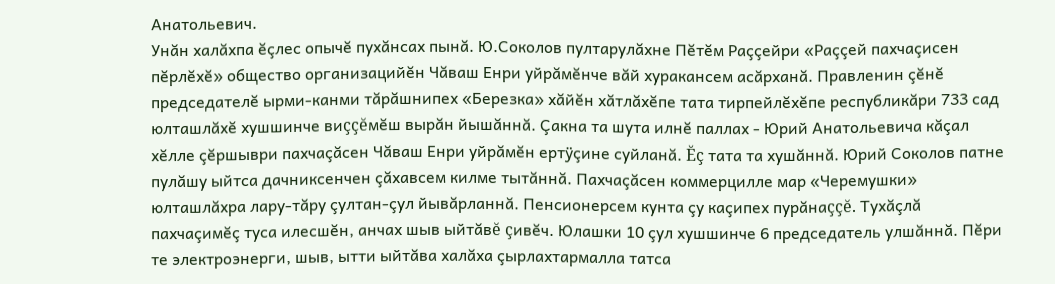Анатольевич.
Унăн халăхпа ĕçлес опычĕ пухăнсах пынă. Ю.Соколов пултарулăхне Пĕтĕм Раççейри «Раççей пахчаçисен пĕрлĕхĕ» общество организацийĕн Чăваш Енри уйрăмĕнче вăй хуракансем асăрханă. Правленин çĕнĕ председателĕ ырми-канми тăрăшнипех «Березка» хăйĕн хăтлăхĕпе тата тирпейлĕхĕпе республикăри 733 сад юлташлăхĕ хушшинче виççĕмĕш вырăн йышăннă. Çакна та шута илнĕ паллах - Юрий Анатольевича кăçал хĕлле çĕршыври пахчаçăсен Чăваш Енри уйрăмĕн ертÿçине суйланă. Ĕç тата та хушăннă. Юрий Соколов патне пулăшу ыйтса дачниксенчен çăхавсем килме тытăннă. Пахчаçăсен коммерцилле мар «Черемушки» юлташлăхра лару-тăру çултан-çул йывăрланнă. Пенсионерсем кунта çу каçипех пурăнаççĕ. Тухăçлă пахчаçимĕç туса илесшĕн, анчах шыв ыйтăвĕ çивĕч. Юлашки 10 çул хушшинче 6 председатель улшăннă. Пĕри те электроэнерги, шыв, ытти ыйтăва халăха çырлахтармалла татса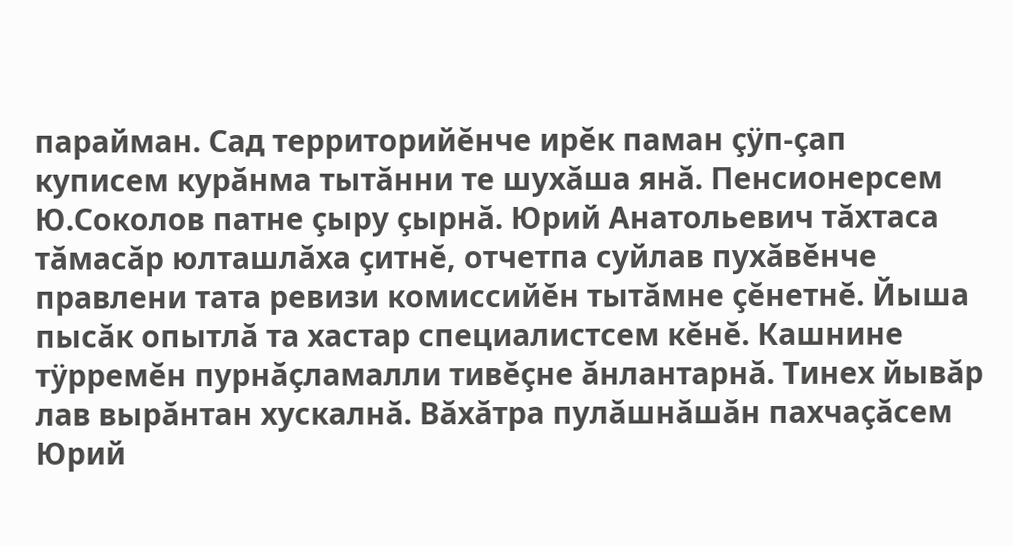парайман. Сад территорийĕнче ирĕк паман çÿп-çап куписем курăнма тытăнни те шухăша янă. Пенсионерсем Ю.Соколов патне çыру çырнă. Юрий Анатольевич тăхтаса тăмасăр юлташлăха çитнĕ, отчетпа суйлав пухăвĕнче правлени тата ревизи комиссийĕн тытăмне çĕнетнĕ. Йыша пысăк опытлă та хастар специалистсем кĕнĕ. Кашнине тÿрремĕн пурнăçламалли тивĕçне ăнлантарнă. Тинех йывăр лав вырăнтан хускалнă. Вăхăтра пулăшнăшăн пахчаçăсем Юрий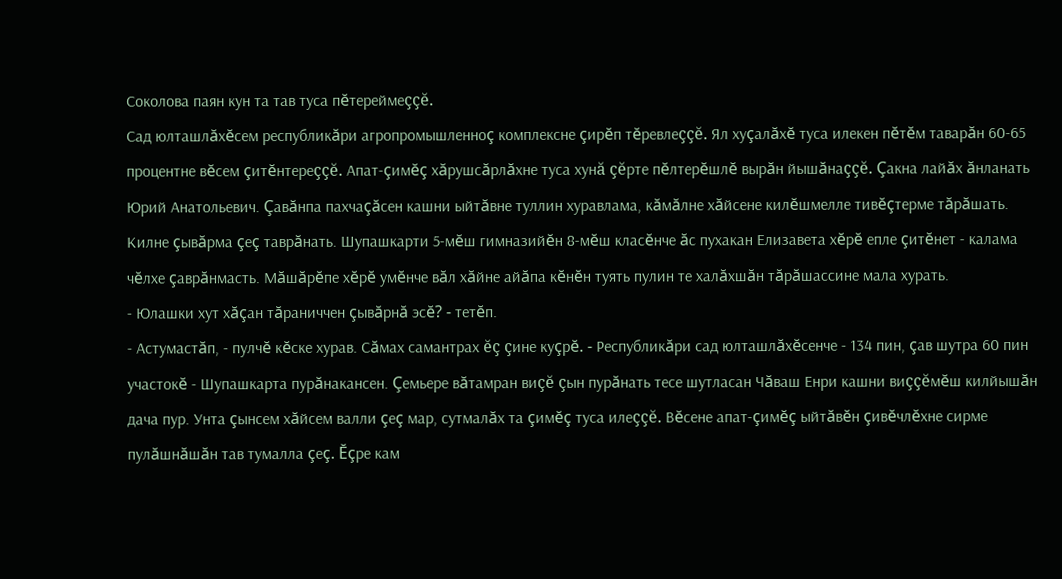Соколова паян кун та тав туса пĕтереймеççĕ.
Сад юлташлăхĕсем республикăри агропромышленноç комплексне çирĕп тĕревлеççĕ. Ял хуçалăхĕ туса илекен пĕтĕм таварăн 60-65 процентне вĕсем çитĕнтереççĕ. Апат-çимĕç хăрушсăрлăхне туса хунă çĕрте пĕлтерĕшлĕ вырăн йышăнаççĕ. Çакна лайăх ăнланать Юрий Анатольевич. Çавăнпа пахчаçăсен кашни ыйтăвне туллин хуравлама, кăмăлне хăйсене килĕшмелле тивĕçтерме тăрăшать. Килне çывăрма çеç таврăнать. Шупашкарти 5-мĕш гимназийĕн 8-мĕш класĕнче ăс пухакан Елизавета хĕрĕ епле çитĕнет - калама чĕлхе çаврăнмасть. Мăшăрĕпе хĕрĕ умĕнче вăл хăйне айăпа кĕнĕн туять пулин те халăхшăн тăрăшассине мала хурать.
- Юлашки хут хăçан тăраниччен çывăрнă эсĕ? - тетĕп.
- Астумастăп, - пулчĕ кĕске хурав. Сăмах самантрах ĕç çине куçрĕ. - Республикăри сад юлташлăхĕсенче - 134 пин, çав шутра 60 пин участокĕ - Шупашкарта пурăнакансен. Çемьере вăтамран виçĕ çын пурăнать тесе шутласан Чăваш Енри кашни виççĕмĕш килйышăн дача пур. Унта çынсем хăйсем валли çеç мар, сутмалăх та çимĕç туса илеççĕ. Вĕсене апат-çимĕç ыйтăвĕн çивĕчлĕхне сирме пулăшнăшăн тав тумалла çеç. Ĕçре кам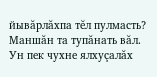йывăрлăхпа тĕл пулмасть? Маншăн та тупăнать вăл. Ун пек чухне ялхуçалăх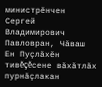министрĕнчен Сергей Владимирович Павловран, Чăваш Ен Пуçлăхĕн тивĕçĕсене вăхăтлăх пурнăçлакан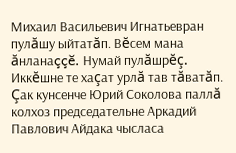Михаил Васильевич Игнатьевран пулăшу ыйтатăп. Вĕсем мана ăнланаççĕ. Нумай пулăшрĕç. Иккĕшне те хаçат урлă тав тăватăп.
Çак кунсенче Юрий Соколова паллă колхоз председательне Аркадий Павлович Айдака чысласа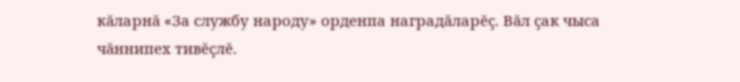кăларнă «За службу народу» орденпа наградăларĕç. Вăл çак чыса чăннипех тивĕçлĕ.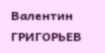Валентин ГРИГОРЬЕВ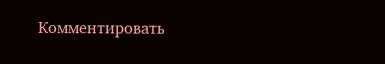Комментировать